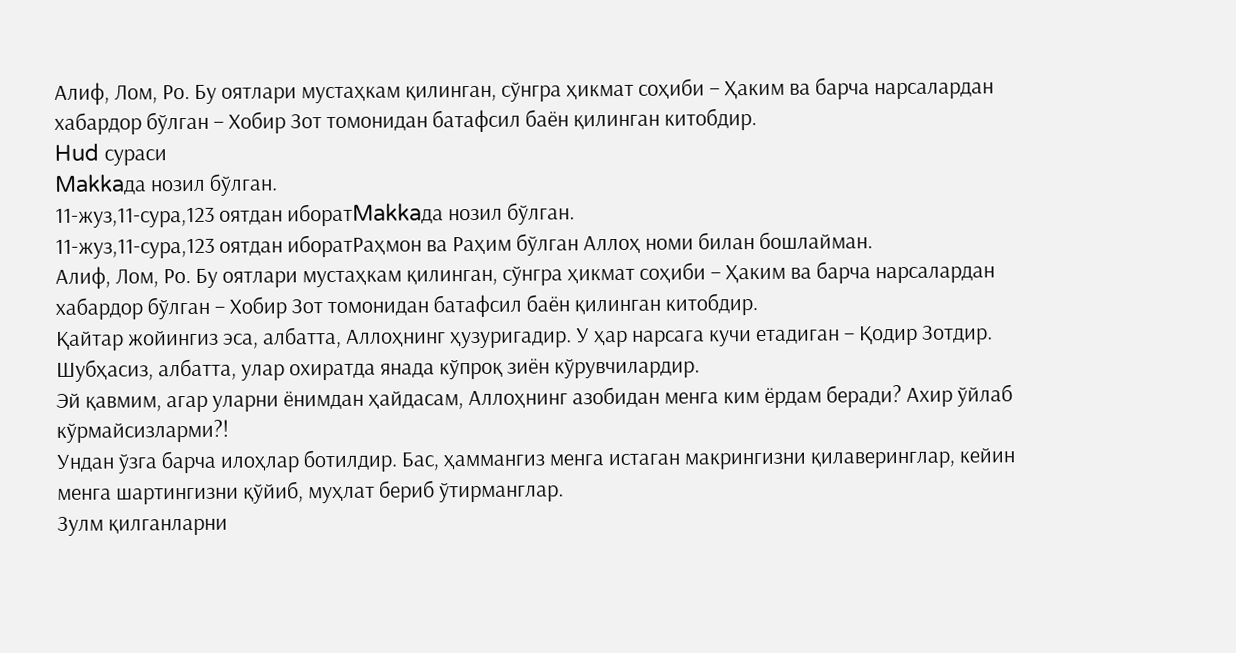Алиф, Лом, Ро. Бу оятлари мустаҳкам қилинган, сўнгра ҳикмат соҳиби – Ҳаким ва барча нарсалардан хабардор бўлган – Хобир Зот томонидан батафсил баён қилинган китобдир.
Hud сураси
Makkaда нозил бўлган.
11-жуз,11-сура,123 оятдан иборатMakkaда нозил бўлган.
11-жуз,11-сура,123 оятдан иборатРаҳмон ва Раҳим бўлган Аллоҳ номи билан бошлайман.
Алиф, Лом, Ро. Бу оятлари мустаҳкам қилинган, сўнгра ҳикмат соҳиби – Ҳаким ва барча нарсалардан хабардор бўлган – Хобир Зот томонидан батафсил баён қилинган китобдир.
Қайтар жойингиз эса, албатта, Аллоҳнинг ҳузуригадир. У ҳар нарсага кучи етадиган – Қодир Зотдир.
Шубҳасиз, албатта, улар охиратда янада кўпроқ зиён кўрувчилардир.
Эй қавмим, агар уларни ёнимдан ҳайдасам, Аллоҳнинг азобидан менга ким ёрдам беради? Ахир ўйлаб кўрмайсизларми?!
Ундан ўзга барча илоҳлар ботилдир. Бас, ҳаммангиз менга истаган макрингизни қилаверинглар, кейин менга шартингизни қўйиб, муҳлат бериб ўтирманглар.
Зулм қилганларни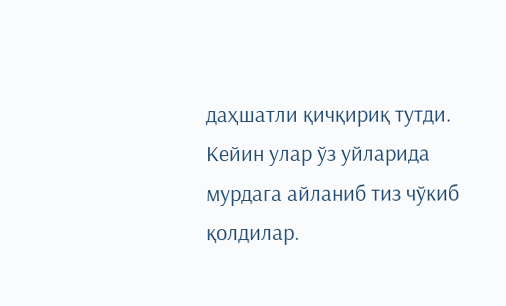даҳшатли қичқириқ тутди. Кейин улар ўз уйларида мурдага айланиб тиз чўкиб қолдилар.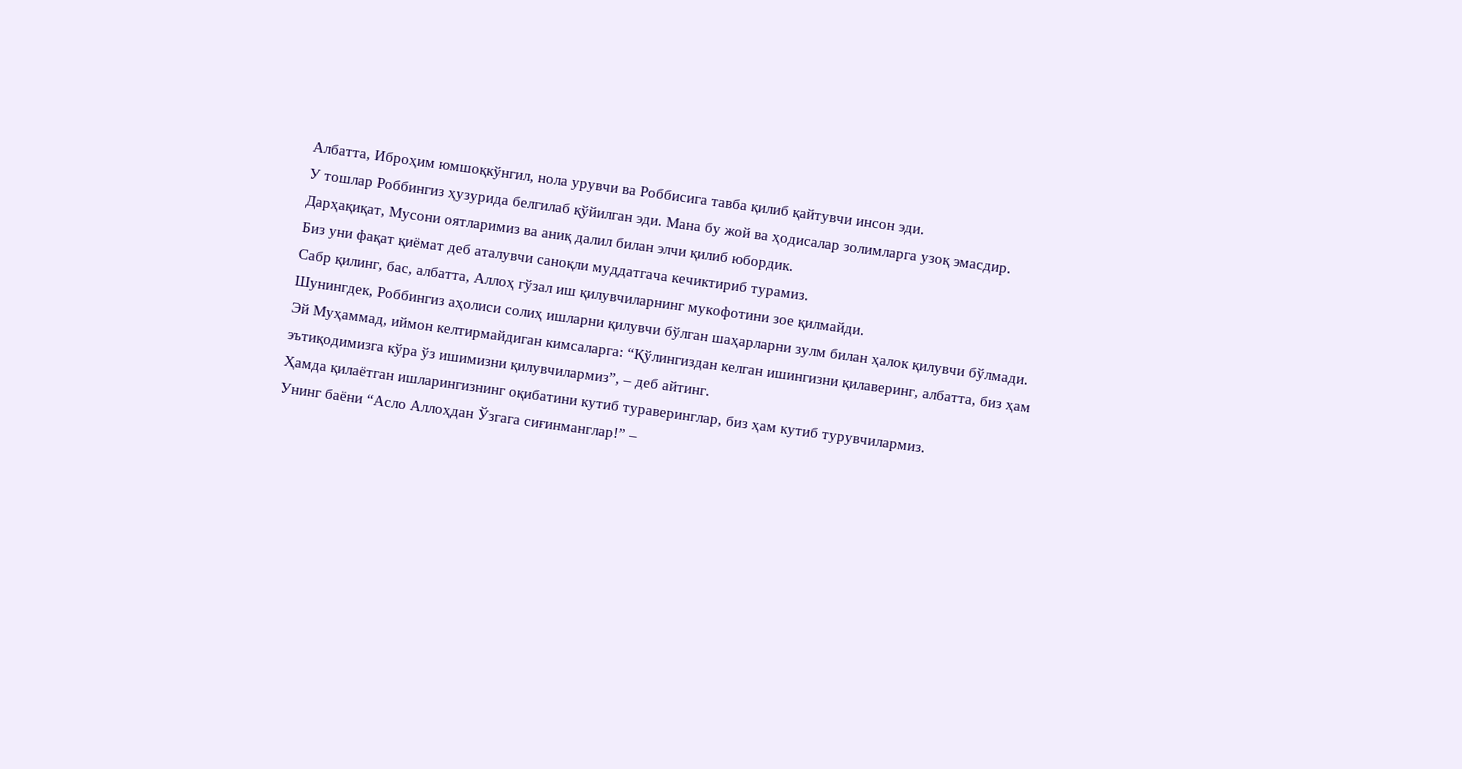Албатта, Иброҳим юмшоқкўнгил, нола урувчи ва Роббисига тавба қилиб қайтувчи инсон эди.
У тошлар Роббингиз ҳузурида белгилаб қўйилган эди. Мана бу жой ва ҳодисалар золимларга узоқ эмасдир.
Дарҳақиқат, Мусони оятларимиз ва аниқ далил билан элчи қилиб юбордик.
Биз уни фақат қиёмат деб аталувчи саноқли муддатгача кечиктириб турамиз.
Сабр қилинг, бас, албатта, Аллоҳ гўзал иш қилувчиларнинг мукофотини зое қилмайди.
Шунингдек, Роббингиз аҳолиси солиҳ ишларни қилувчи бўлган шаҳарларни зулм билан ҳалок қилувчи бўлмади.
Эй Муҳаммад, иймон келтирмайдиган кимсаларга: “Қўлингиздан келган ишингизни қилаверинг, албатта, биз ҳам эътиқодимизга кўра ўз ишимизни қилувчилармиз”, – деб айтинг.
Ҳамда қилаётган ишларингизнинг оқибатини кутиб тураверинглар, биз ҳам кутиб турувчилармиз.
Унинг баёни “Асло Аллоҳдан Ўзгага сиғинманглар!” –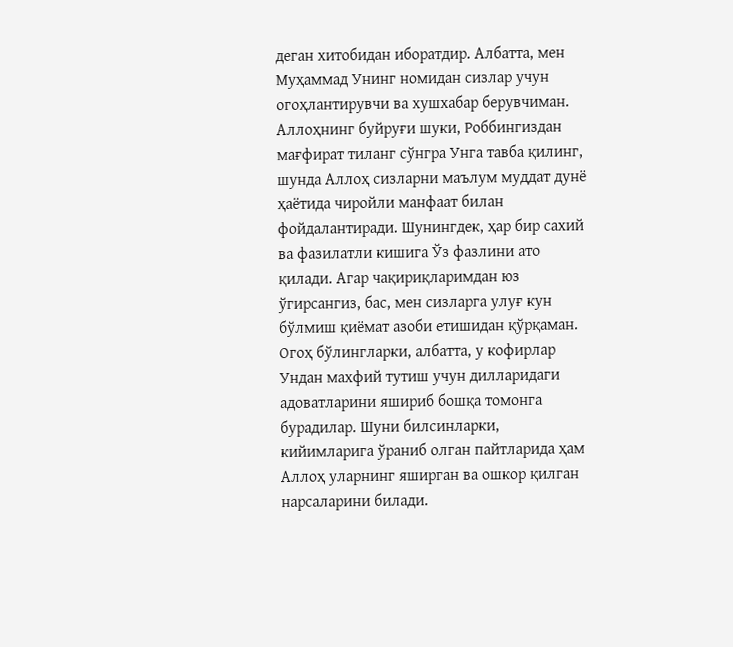деган хитобидан иборатдир. Албатта, мен Муҳаммад Унинг номидан сизлар учун огоҳлантирувчи ва хушхабар берувчиман.
Аллоҳнинг буйруғи шуки, Роббингиздан мағфират тиланг сўнгра Унга тавба қилинг, шунда Аллоҳ сизларни маълум муддат дунё ҳаётида чиройли манфаат билан фойдалантиради. Шунингдек, ҳар бир сахий ва фазилатли кишига Ўз фазлини ато қилади. Агар чақириқларимдан юз ўгирсангиз, бас, мен сизларга улуғ кун бўлмиш қиёмат азоби етишидан қўрқаман.
Огоҳ бўлингларки, албатта, у кофирлар Ундан махфий тутиш учун дилларидаги адоватларини яшириб бошқа томонга бурадилар. Шуни билсинларки, кийимларига ўраниб олган пайтларида ҳам Аллоҳ уларнинг яширган ва ошкор қилган нарсаларини билади.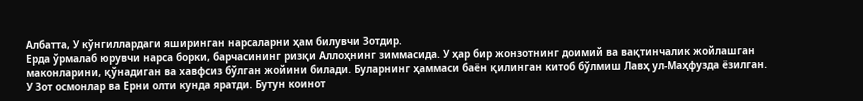Албатта, У кўнгиллардаги яширинган нарсаларни ҳам билувчи Зотдир.
Ерда ўрмалаб юрувчи нарса борки, барчасининг ризқи Аллоҳнинг зиммасида. У ҳар бир жонзотнинг доимий ва вақтинчалик жойлашган маконларини, қўнадиган ва хавфсиз бўлган жойини билади. Буларнинг ҳаммаси баён қилинган китоб бўлмиш Лавҳ ул-Маҳфузда ёзилган.
У Зот осмонлар ва Ерни олти кунда яратди. Бутун коинот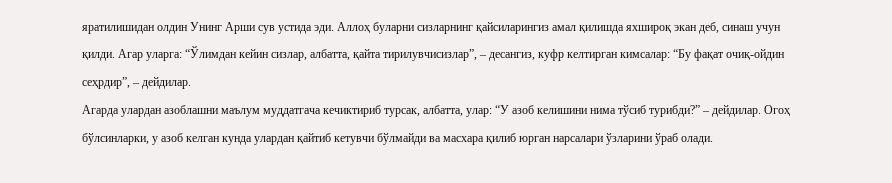яратилишидан олдин Унинг Арши сув устида эди. Аллоҳ буларни сизларнинг қайсиларингиз амал қилишда яхшироқ экан деб, синаш учун қилди. Агар уларга: “Ўлимдан кейин сизлар, албатта, қайта тирилувчисизлар”, – десангиз, куфр келтирган кимсалар: “Бу фақат очиқ-ойдин сеҳрдир”, – дейдилар.
Агарда улардан азоблашни маълум муддатгача кечиктириб турсак, албатта, улар: “У азоб келишини нима тўсиб турибди?” – дейдилар. Огоҳ бўлсинларки, у азоб келган кунда улардан қайтиб кетувчи бўлмайди ва масхара қилиб юрган нарсалари ўзларини ўраб олади.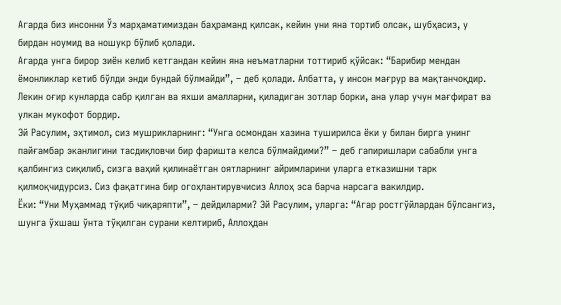Агарда биз инсонни Ўз марҳаматимиздан баҳраманд қилсак, кейин уни яна тортиб олсак, шубҳасиз, у бирдан ноумид ва ношукр бўлиб қолади.
Агарда унга бирор зиён келиб кетгандан кейин яна неъматларни тоттириб қўйсак: “Барибир мендан ёмонликлар кетиб бўлди энди бундай бўлмайди”, – деб қолади. Албатта, у инсон мағрур ва мақтанчоқдир.
Лекин оғир кунларда сабр қилган ва яхши амалларни, қиладиган зотлар борки, ана улар учун мағфират ва улкан мукофот бордир.
Эй Расулим, эҳтимол, сиз мушрикларнинг: “Унга осмондан хазина туширилса ёки у билан бирга унинг пайғамбар эканлигини тасдиқловчи бир фаришта келса бўлмайдими?” – деб гапиришлари сабабли унга қалбингиз сиқилиб, сизга ваҳий қилинаётган оятларнинг айримларини уларга етказишни тарк қилмоқчидурсиз. Сиз фақатгина бир огоҳлантирувчисиз Аллоҳ эса барча нарсага вакилдир.
Ёки: “Уни Муҳаммад тўқиб чиқаряпти”, – дейдиларми? Эй Расулим, уларга: “Агар ростгўйлардан бўлсангиз, шунга ўхшаш ўнта тўқилган сурани келтириб, Аллоҳдан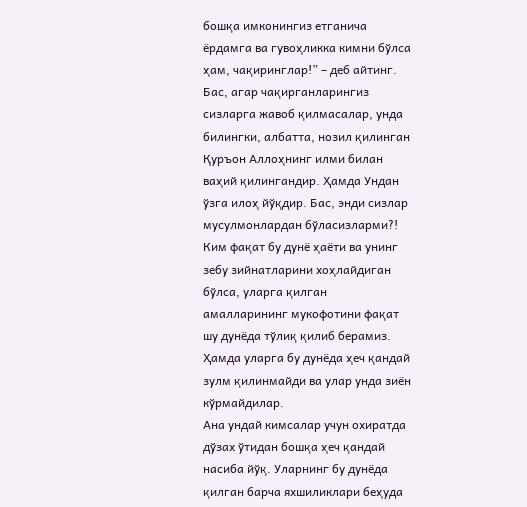бошқа имконингиз етганича ёрдамга ва гувоҳликка кимни бўлса ҳам, чақиринглар!” – деб айтинг.
Бас, агар чақирганларингиз сизларга жавоб қилмасалар, унда билингки, албатта, нозил қилинган Қуръон Аллоҳнинг илми билан ваҳий қилингандир. Ҳамда Ундан ўзга илоҳ йўқдир. Бас, энди сизлар мусулмонлардан бўласизларми?!
Ким фақат бу дунё ҳаёти ва унинг зебу зийнатларини хоҳлайдиган бўлса, уларга қилган амалларининг мукофотини фақат шу дунёда тўлиқ қилиб берамиз. Ҳамда уларга бу дунёда ҳеч қандай зулм қилинмайди ва улар унда зиён кўрмайдилар.
Ана ундай кимсалар учун охиратда дўзах ўтидан бошқа ҳеч қандай насиба йўқ. Уларнинг бу дунёда қилган барча яхшиликлари беҳуда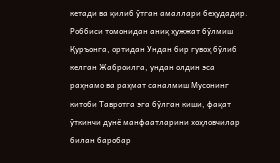кетади ва қилиб ўтган амаллари беҳудадир.
Роббиси томонидан аниқ ҳужжат бўлмиш Қуръонга, ортидан Ундан бир гувоҳ бўлиб келган Жаброилга, ундан олдин эса раҳнамо ва раҳмат саналмиш Мусонинг китоби Тавротга эга бўлган киши, фақат ўткинчи дунё манфаатларини хоҳловчилар билан баробар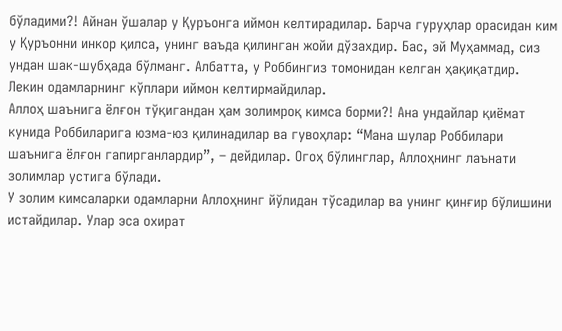бўладими?! Айнан ўшалар у Қуръонга иймон келтирадилар. Барча гуруҳлар орасидан ким у Қуръонни инкор қилса, унинг ваъда қилинган жойи дўзахдир. Бас, эй Муҳаммад, сиз ундан шак-шубҳада бўлманг. Албатта, у Роббингиз томонидан келган ҳақиқатдир. Лекин одамларнинг кўплари иймон келтирмайдилар.
Аллоҳ шаънига ёлғон тўқигандан ҳам золимроқ кимса борми?! Ана ундайлар қиёмат кунида Роббиларига юзма-юз қилинадилар ва гувоҳлар: “Мана шулар Роббилари шаънига ёлғон гапирганлардир”, – дейдилар. Огоҳ бўлинглар, Аллоҳнинг лаънати золимлар устига бўлади.
У золим кимсаларки одамларни Аллоҳнинг йўлидан тўсадилар ва унинг қинғир бўлишини истайдилар. Улар эса охират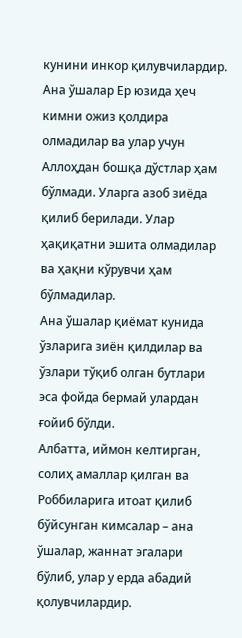кунини инкор қилувчилардир.
Ана ўшалар Ер юзида ҳеч кимни ожиз қолдира олмадилар ва улар учун Аллоҳдан бошқа дўстлар ҳам бўлмади. Уларга азоб зиёда қилиб берилади. Улар ҳақиқатни эшита олмадилар ва ҳақни кўрувчи ҳам бўлмадилар.
Ана ўшалар қиёмат кунида ўзларига зиён қилдилар ва ўзлари тўқиб олган бутлари эса фойда бермай улардан ғойиб бўлди.
Албатта, иймон келтирган, солиҳ амаллар қилган ва Роббиларига итоат қилиб бўйсунган кимсалар – ана ўшалар, жаннат эгалари бўлиб, улар у ерда абадий қолувчилардир.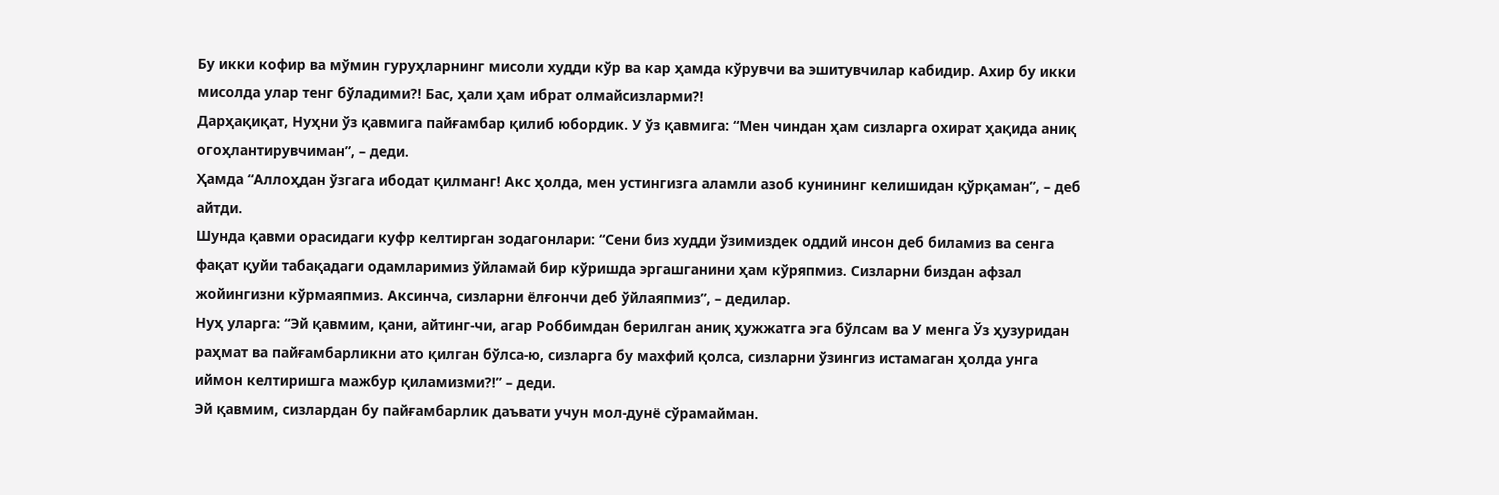Бу икки кофир ва мўмин гуруҳларнинг мисоли худди кўр ва кар ҳамда кўрувчи ва эшитувчилар кабидир. Ахир бу икки мисолда улар тенг бўладими?! Бас, ҳали ҳам ибрат олмайсизларми?!
Дарҳақиқат, Нуҳни ўз қавмига пайғамбар қилиб юбордик. У ўз қавмига: “Мен чиндан ҳам сизларга охират ҳақида аниқ огоҳлантирувчиман”, – деди.
Ҳамда “Аллоҳдан ўзгага ибодат қилманг! Акс ҳолда, мен устингизга аламли азоб кунининг келишидан қўрқаман”, – деб айтди.
Шунда қавми орасидаги куфр келтирган зодагонлари: “Сени биз худди ўзимиздек оддий инсон деб биламиз ва сенга фақат қуйи табақадаги одамларимиз ўйламай бир кўришда эргашганини ҳам кўряпмиз. Сизларни биздан афзал жойингизни кўрмаяпмиз. Аксинча, сизларни ёлғончи деб ўйлаяпмиз”, – дедилар.
Нуҳ уларга: “Эй қавмим, қани, айтинг-чи, агар Роббимдан берилган аниқ ҳужжатга эга бўлсам ва У менга Ўз ҳузуридан раҳмат ва пайғамбарликни ато қилган бўлса-ю, сизларга бу махфий қолса, сизларни ўзингиз истамаган ҳолда унга иймон келтиришга мажбур қиламизми?!” – деди.
Эй қавмим, сизлардан бу пайғамбарлик даъвати учун мол-дунё сўрамайман.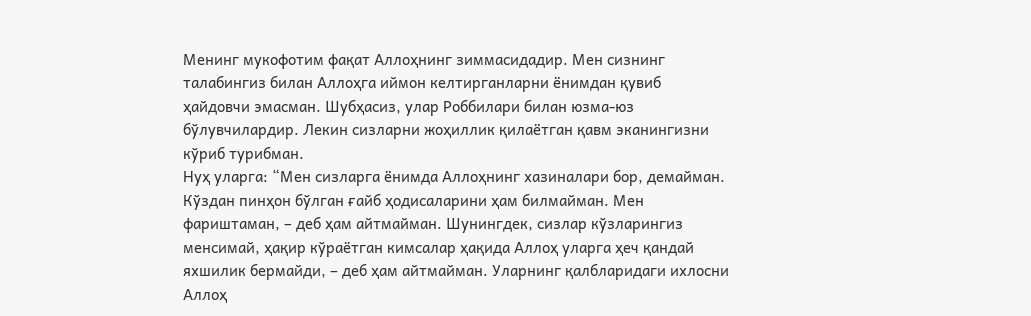Менинг мукофотим фақат Аллоҳнинг зиммасидадир. Мен сизнинг талабингиз билан Аллоҳга иймон келтирганларни ёнимдан қувиб ҳайдовчи эмасман. Шубҳасиз, улар Роббилари билан юзма-юз бўлувчилардир. Лекин сизларни жоҳиллик қилаётган қавм эканингизни кўриб турибман.
Нуҳ уларга: “Мен сизларга ёнимда Аллоҳнинг хазиналари бор, демайман. Кўздан пинҳон бўлган ғайб ҳодисаларини ҳам билмайман. Мен фариштаман, – деб ҳам айтмайман. Шунингдек, сизлар кўзларингиз менсимай, ҳақир кўраётган кимсалар ҳақида Аллоҳ уларга ҳеч қандай яхшилик бермайди, – деб ҳам айтмайман. Уларнинг қалбларидаги ихлосни Аллоҳ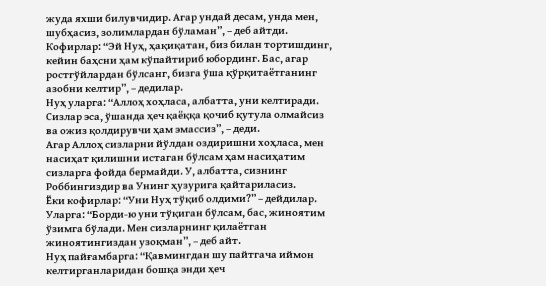жуда яхши билувчидир. Агар ундай десам, унда мен, шубҳасиз, золимлардан бўламан”, – деб айтди.
Кофирлар: “Эй Нуҳ, ҳақиқатан, биз билан тортишдинг, кейин баҳсни ҳам кўпайтириб юбординг. Бас, агар ростгўйлардан бўлсанг, бизга ўша қўрқитаётганинг азобни келтир”, – дедилар.
Нуҳ уларга: “Аллоҳ хоҳласа, албатта, уни келтиради. Сизлар эса, ўшанда ҳеч қаёққа қочиб қутула олмайсиз ва ожиз қолдирувчи ҳам эмассиз”, – деди.
Агар Аллоҳ сизларни йўлдан оздиришни хоҳласа, мен насиҳат қилишни истаган бўлсам ҳам насиҳатим сизларга фойда бермайди. У, албатта, сизнинг Роббингиздир ва Унинг ҳузурига қайтариласиз.
Ёки кофирлар: “Уни Нуҳ тўқиб олдими?” – дейдилар. Уларга: “Борди-ю уни тўқиган бўлсам, бас, жиноятим ўзимга бўлади. Мен сизларнинг қилаётган жиноятингиздан узоқман”, – деб айт.
Нуҳ пайғамбарга: “Қавмингдан шу пайтгача иймон келтирганларидан бошқа энди ҳеч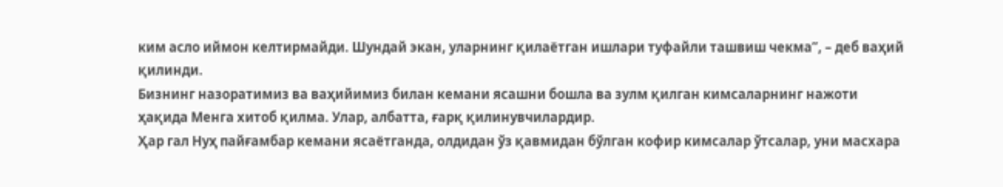ким асло иймон келтирмайди. Шундай экан, уларнинг қилаётган ишлари туфайли ташвиш чекма”, – деб ваҳий қилинди.
Бизнинг назоратимиз ва ваҳийимиз билан кемани ясашни бошла ва зулм қилган кимсаларнинг нажоти ҳақида Менга хитоб қилма. Улар, албатта, ғарқ қилинувчилардир.
Ҳар гал Нуҳ пайғамбар кемани ясаётганда, олдидан ўз қавмидан бўлган кофир кимсалар ўтсалар, уни масхара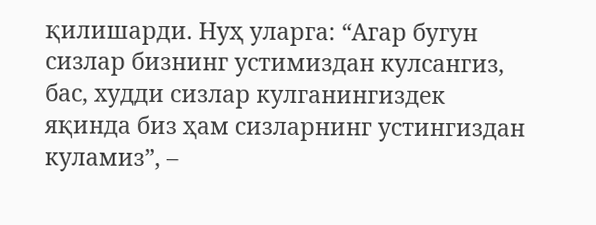қилишарди. Нуҳ уларга: “Агар бугун сизлар бизнинг устимиздан кулсангиз, бас, худди сизлар кулганингиздек яқинда биз ҳам сизларнинг устингиздан куламиз”, –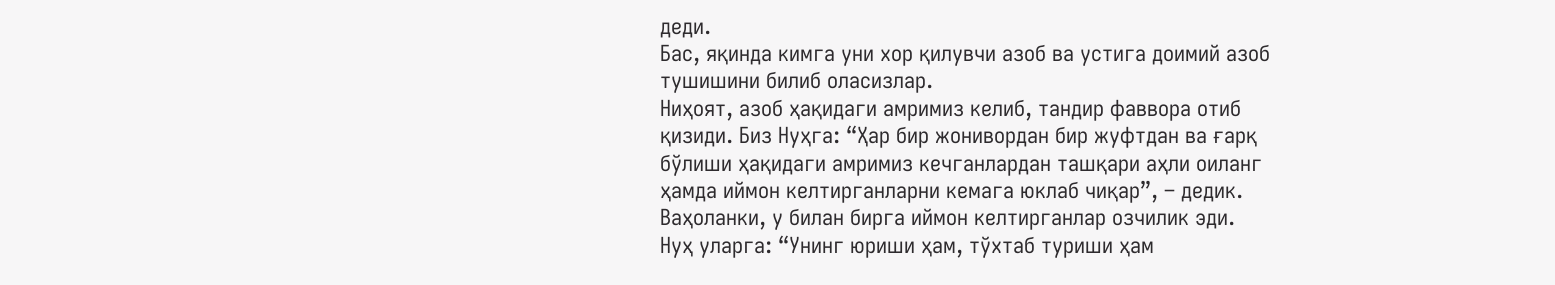деди.
Бас, яқинда кимга уни хор қилувчи азоб ва устига доимий азоб тушишини билиб оласизлар.
Ниҳоят, азоб ҳақидаги амримиз келиб, тандир фаввора отиб қизиди. Биз Нуҳга: “Ҳар бир жонивордан бир жуфтдан ва ғарқ бўлиши ҳақидаги амримиз кечганлардан ташқари аҳли оиланг ҳамда иймон келтирганларни кемага юклаб чиқар”, – дедик. Ваҳоланки, у билан бирга иймон келтирганлар озчилик эди.
Нуҳ уларга: “Унинг юриши ҳам, тўхтаб туриши ҳам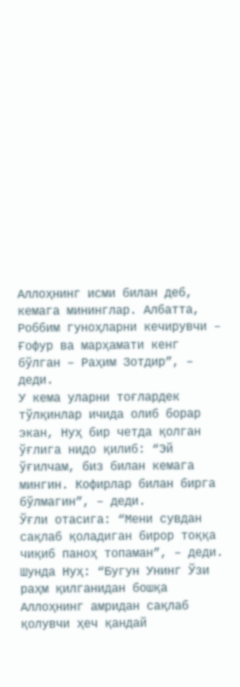Аллоҳнинг исми билан деб, кемага мининглар. Албатта, Роббим гуноҳларни кечирувчи – Ғофур ва марҳамати кенг бўлган – Раҳим Зотдир”, – деди.
У кема уларни тоғлардек тўлқинлар ичида олиб борар экан, Нуҳ бир четда қолган ўғлига нидо қилиб: “Эй ўғилчам, биз билан кемага мингин. Кофирлар билан бирга бўлмагин”, – деди.
Ўғли отасига: “Мени сувдан сақлаб қоладиган бирор тоққа чиқиб паноҳ топаман”, – деди. Шунда Нуҳ: “Бугун Унинг Ўзи раҳм қилганидан бошқа Аллоҳнинг амридан сақлаб қолувчи ҳеч қандай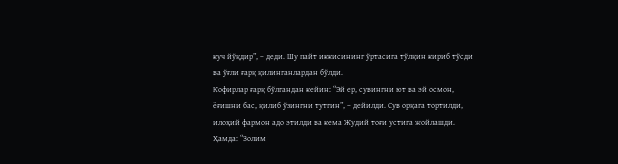куч йўқдир”, – деди. Шу пайт иккисининг ўртасига тўлқин кириб тўсди ва ўғли ғарқ қилинганлардан бўлди.
Кофирлар ғарқ бўлгандан кейин: “Эй ер, сувингни ют ва эй осмон, ёғишни бас, қилиб ўзингни тутгин”, – дейилди. Сув орқага тортилди, илоҳий фармон адо этилди ва кема Жудий тоғи устига жойлашди. Ҳамда: “Золим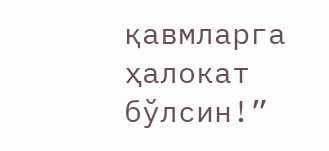қавмларга ҳалокат бўлсин!”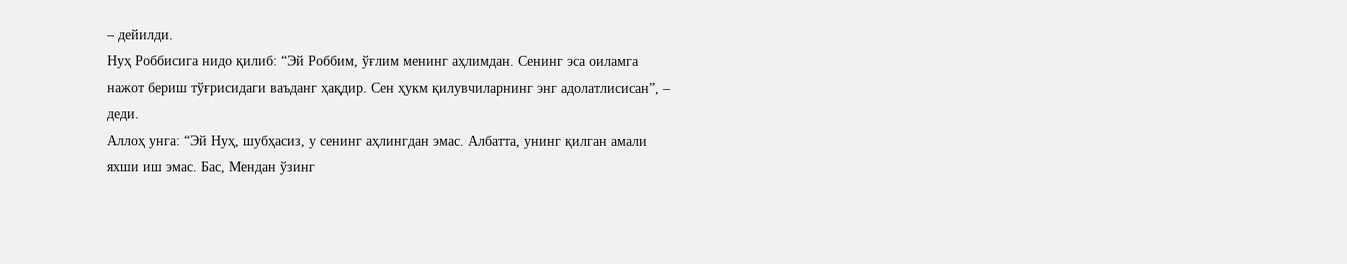– дейилди.
Нуҳ Роббисига нидо қилиб: “Эй Роббим, ўғлим менинг аҳлимдан. Сенинг эса оиламга нажот бериш тўғрисидаги ваъданг ҳақдир. Сен ҳукм қилувчиларнинг энг адолатлисисан”, – деди.
Аллоҳ унга: “Эй Нуҳ, шубҳасиз, у сенинг аҳлингдан эмас. Албатта, унинг қилган амали яхши иш эмас. Бас, Мендан ўзинг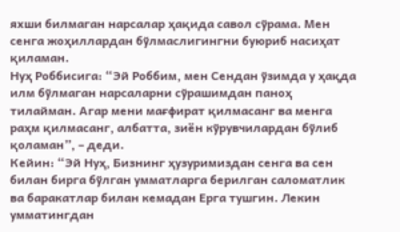яхши билмаган нарсалар ҳақида савол сўрама. Мен сенга жоҳиллардан бўлмаслигингни буюриб насиҳат қиламан.
Нуҳ Роббисига: “Эй Роббим, мен Сендан ўзимда у ҳақда илм бўлмаган нарсаларни сўрашимдан паноҳ тилайман. Агар мени мағфират қилмасанг ва менга раҳм қилмасанг, албатта, зиён кўрувчилардан бўлиб қоламан”, – деди.
Кейин: “Эй Нуҳ, Бизнинг ҳузуримиздан сенга ва сен билан бирга бўлган умматларга берилган саломатлик ва баракатлар билан кемадан Ерга тушгин. Лекин умматингдан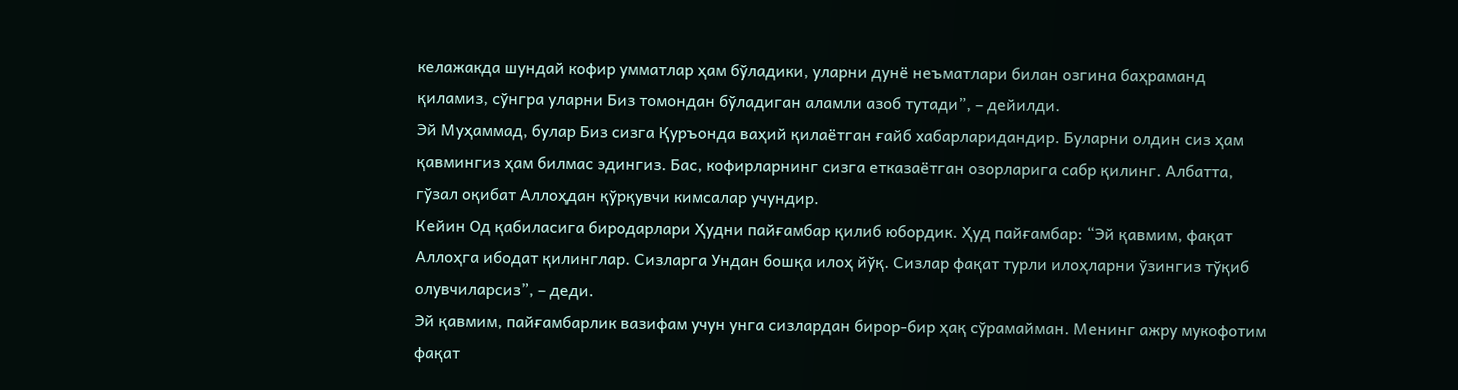келажакда шундай кофир умматлар ҳам бўладики, уларни дунё неъматлари билан озгина баҳраманд қиламиз, сўнгра уларни Биз томондан бўладиган аламли азоб тутади”, – дейилди.
Эй Муҳаммад, булар Биз сизга Қуръонда ваҳий қилаётган ғайб хабарларидандир. Буларни олдин сиз ҳам қавмингиз ҳам билмас эдингиз. Бас, кофирларнинг сизга етказаётган озорларига сабр қилинг. Албатта, гўзал оқибат Аллоҳдан қўрқувчи кимсалар учундир.
Кейин Од қабиласига биродарлари Ҳудни пайғамбар қилиб юбордик. Ҳуд пайғамбар: “Эй қавмим, фақат Аллоҳга ибодат қилинглар. Сизларга Ундан бошқа илоҳ йўқ. Сизлар фақат турли илоҳларни ўзингиз тўқиб олувчиларсиз”, – деди.
Эй қавмим, пайғамбарлик вазифам учун унга сизлардан бирор-бир ҳақ сўрамайман. Менинг ажру мукофотим фақат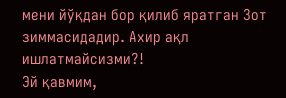мени йўқдан бор қилиб яратган Зот зиммасидадир. Ахир ақл ишлатмайсизми?!
Эй қавмим,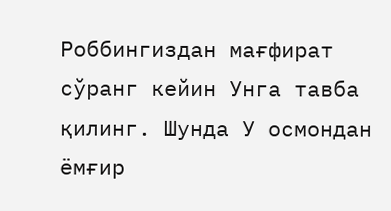Роббингиздан мағфират сўранг кейин Унга тавба қилинг. Шунда У осмондан ёмғир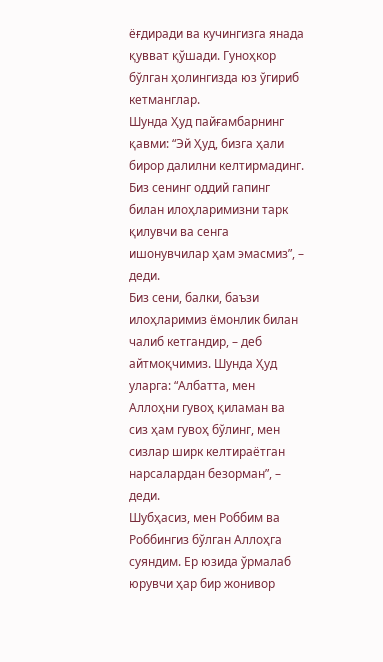ёғдиради ва кучингизга янада қувват қўшади. Гуноҳкор бўлган ҳолингизда юз ўгириб кетманглар.
Шунда Ҳуд пайғамбарнинг қавми: “Эй Ҳуд, бизга ҳали бирор далилни келтирмадинг. Биз сенинг оддий гапинг билан илоҳларимизни тарк қилувчи ва сенга ишонувчилар ҳам эмасмиз”, – деди.
Биз сени, балки, баъзи илоҳларимиз ёмонлик билан чалиб кетгандир, – деб айтмоқчимиз. Шунда Ҳуд уларга: “Албатта, мен Аллоҳни гувоҳ қиламан ва сиз ҳам гувоҳ бўлинг, мен сизлар ширк келтираётган нарсалардан безорман”, – деди.
Шубҳасиз, мен Роббим ва Роббингиз бўлган Аллоҳга суяндим. Ер юзида ўрмалаб юрувчи ҳар бир жонивор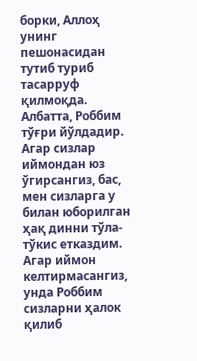борки, Аллоҳ унинг пешонасидан тутиб туриб тасарруф қилмоқда. Албатта, Роббим тўғри йўлдадир.
Агар сизлар иймондан юз ўгирсангиз, бас, мен сизларга у билан юборилган ҳақ динни тўла-тўкис етказдим. Агар иймон келтирмасангиз, унда Роббим сизларни ҳалок қилиб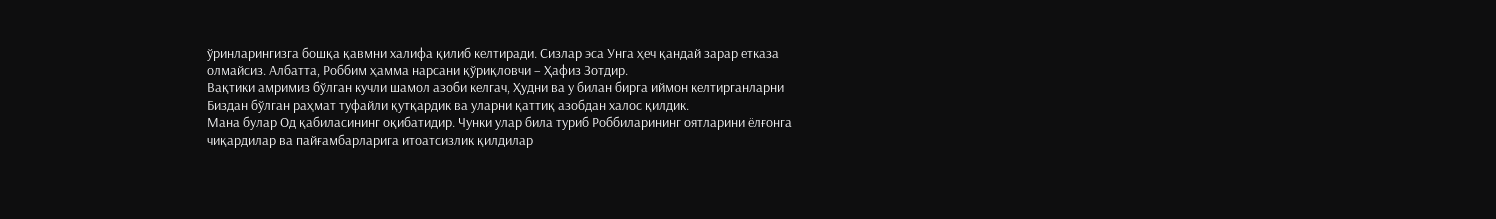ўринларингизга бошқа қавмни халифа қилиб келтиради. Сизлар эса Унга ҳеч қандай зарар етказа олмайсиз. Албатта, Роббим ҳамма нарсани қўриқловчи – Ҳафиз Зотдир.
Вақтики амримиз бўлган кучли шамол азоби келгач, Ҳудни ва у билан бирга иймон келтирганларни Биздан бўлган раҳмат туфайли қутқардик ва уларни қаттиқ азобдан халос қилдик.
Мана булар Од қабиласининг оқибатидир. Чунки улар била туриб Роббиларининг оятларини ёлғонга чиқардилар ва пайғамбарларига итоатсизлик қилдилар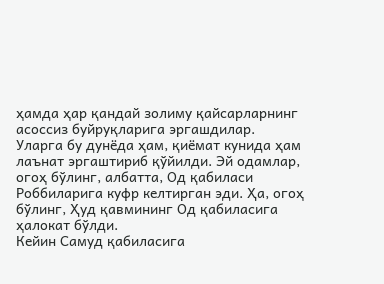ҳамда ҳар қандай золиму қайсарларнинг асоссиз буйруқларига эргашдилар.
Уларга бу дунёда ҳам, қиёмат кунида ҳам лаънат эргаштириб қўйилди. Эй одамлар, огоҳ бўлинг, албатта, Од қабиласи Роббиларига куфр келтирган эди. Ҳа, огоҳ бўлинг, Ҳуд қавмининг Од қабиласига ҳалокат бўлди.
Кейин Самуд қабиласига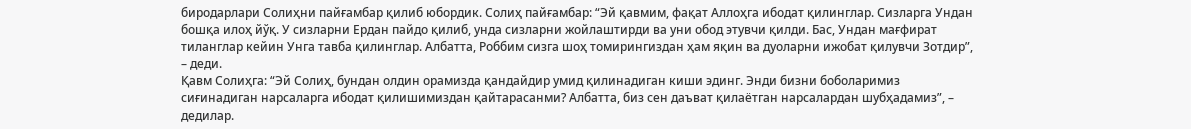биродарлари Солиҳни пайғамбар қилиб юбордик. Солиҳ пайғамбар: “Эй қавмим, фақат Аллоҳга ибодат қилинглар. Сизларга Ундан бошқа илоҳ йўқ. У сизларни Ердан пайдо қилиб, унда сизларни жойлаштирди ва уни обод этувчи қилди. Бас, Ундан мағфират тиланглар кейин Унга тавба қилинглар. Албатта, Роббим сизга шоҳ томирингиздан ҳам яқин ва дуоларни ижобат қилувчи Зотдир”, – деди.
Қавм Солиҳга: “Эй Солиҳ, бундан олдин орамизда қандайдир умид қилинадиган киши эдинг. Энди бизни боболаримиз сиғинадиган нарсаларга ибодат қилишимиздан қайтарасанми? Албатта, биз сен даъват қилаётган нарсалардан шубҳадамиз”, – дедилар.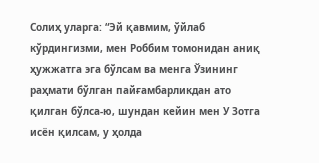Солиҳ уларга: “Эй қавмим, ўйлаб кўрдингизми, мен Роббим томонидан аниқ ҳужжатга эга бўлсам ва менга Ўзининг раҳмати бўлган пайғамбарликдан ато қилган бўлса-ю, шундан кейин мен У Зотга исён қилсам, у ҳолда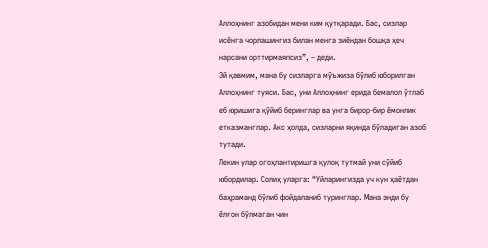Аллоҳнинг азобидан мени ким қутқаради. Бас, сизлар исёнга чорлашингиз билан менга зиёндан бошқа ҳеч нарсани орттирмаяпсиз”, – деди.
Эй қавмим, мана бу сизларга мўъжиза бўлиб юборилган Аллоҳнинг туяси. Бас, уни Аллоҳнинг ерида бемалол ўтлаб еб юришига қўйиб беринглар ва унга бирор-бир ёмонлик етказманглар. Акс ҳолда, сизларни яқинда бўладиган азоб тутади.
Лекин улар огоҳлантиришга қулоқ тутмай уни сўйиб юбордилар. Солиҳ уларга: “Уйларингизда уч кун ҳаётдан баҳраманд бўлиб фойдаланиб туринглар. Мана энди бу ёлғон бўлмаган чин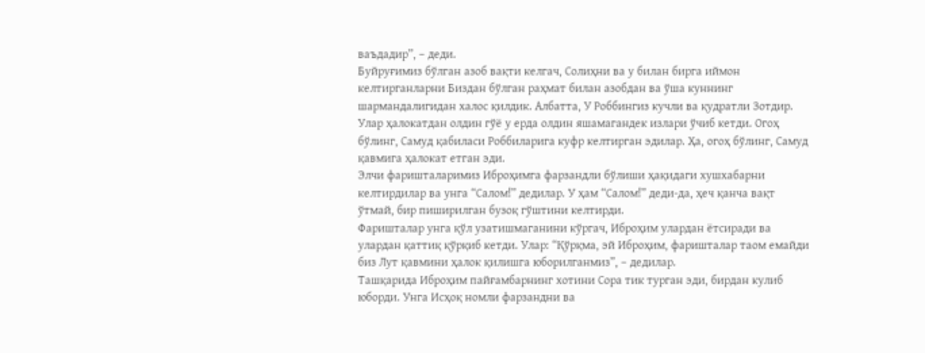ваъдадир”, – деди.
Буйруғимиз бўлган азоб вақти келгач, Солиҳни ва у билан бирга иймон келтирганларни Биздан бўлган раҳмат билан азобдан ва ўша куннинг шармандалигидан халос қилдик. Албатта, У Роббингиз кучли ва қудратли Зотдир.
Улар ҳалокатдан олдин гўё у ерда олдин яшамагандек излари ўчиб кетди. Огоҳ бўлинг, Самуд қабиласи Роббиларига куфр келтирган эдилар. Ҳа, огоҳ бўлинг, Самуд қавмига ҳалокат етган эди.
Элчи фаришталаримиз Иброҳимга фарзандли бўлиши ҳақидаги хушхабарни келтирдилар ва унга “Салом!” дедилар. У ҳам “Салом!” деди-да, ҳеч қанча вақт ўтмай, бир пиширилган бузоқ гўштини келтирди.
Фаришталар унга қўл узатишмаганини кўргач, Иброҳим улардан ётсиради ва улардан қаттиқ қўрқиб кетди. Улар: “Қўрқма, эй Иброҳим, фаришталар таом емайди биз Лут қавмини ҳалок қилишга юборилганмиз”, – дедилар.
Ташқарида Иброҳим пайғамбарнинг хотини Сора тик турган эди, бирдан кулиб юборди. Унга Исҳоқ номли фарзандни ва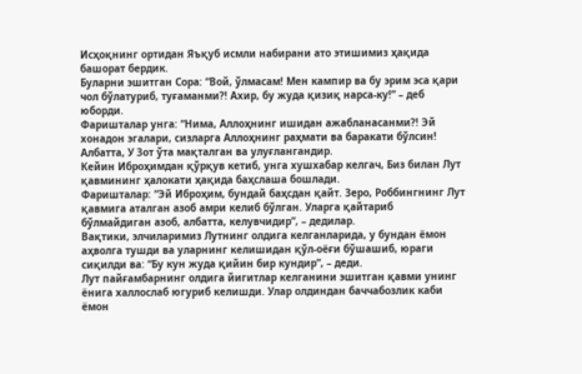Исҳоқнинг ортидан Яъқуб исмли набирани ато этишимиз ҳақида башорат бердик.
Буларни эшитган Сора: “Вой, ўлмасам! Мен кампир ва бу эрим эса қари чол бўлатуриб, туғаманми?! Ахир, бу жуда қизиқ нарса-ку!” – деб юборди.
Фаришталар унга: “Нима, Аллоҳнинг ишидан ажабланасанми?! Эй хонадон эгалари, сизларга Аллоҳнинг раҳмати ва баракати бўлсин! Албатта, У Зот ўта мақталган ва улуғлангандир.
Кейин Иброҳимдан қўрқув кетиб, унга хушхабар келгач, Биз билан Лут қавмининг ҳалокати ҳақида баҳслаша бошлади.
Фаришталар: “Эй Иброҳим, бундай баҳсдан қайт. Зеро, Роббингнинг Лут қавмига аталган азоб амри келиб бўлган. Уларга қайтариб бўлмайдиган азоб, албатта, келувчидир”, – дедилар.
Вақтики, элчиларимиз Лутнинг олдига келганларида, у бундан ёмон аҳволга тушди ва уларнинг келишидан қўл-оёғи бўшашиб, юраги сиқилди ва: “Бу кун жуда қийин бир кундир”, – деди.
Лут пайғамбарнинг олдига йигитлар келганини эшитган қавми унинг ёнига халлослаб югуриб келишди. Улар олдиндан баччабозлик каби ёмон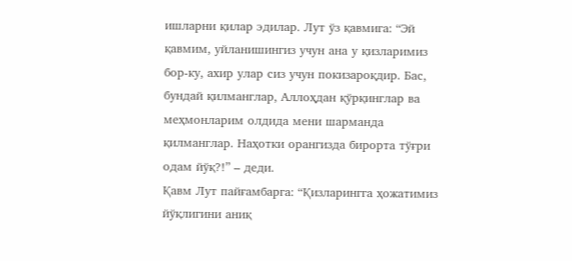ишларни қилар эдилар. Лут ўз қавмига: “Эй қавмим, уйланишингиз учун ана у қизларимиз бор-ку, ахир улар сиз учун покизароқдир. Бас, бундай қилманглар, Аллоҳдан қўрқинглар ва меҳмонларим олдида мени шарманда қилманглар. Наҳотки орангизда бирорта тўғри одам йўқ?!” – деди.
Қавм Лут пайғамбарга: “Қизларингга ҳожатимиз йўқлигини аниқ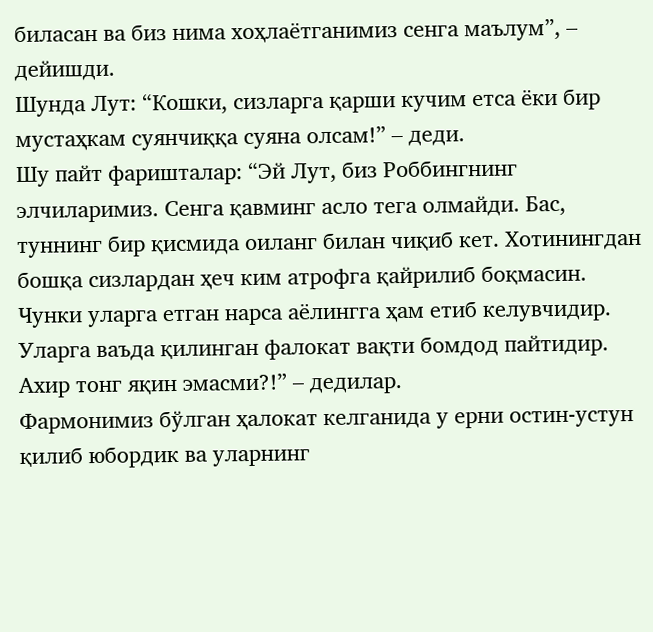биласан ва биз нима хоҳлаётганимиз сенга маълум”, – дейишди.
Шунда Лут: “Кошки, сизларга қарши кучим етса ёки бир мустаҳкам суянчиққа суяна олсам!” – деди.
Шу пайт фаришталар: “Эй Лут, биз Роббингнинг элчиларимиз. Сенга қавминг асло тега олмайди. Бас, туннинг бир қисмида оиланг билан чиқиб кет. Хотинингдан бошқа сизлардан ҳеч ким атрофга қайрилиб боқмасин. Чунки уларга етган нарса аёлингга ҳам етиб келувчидир. Уларга ваъда қилинган фалокат вақти бомдод пайтидир. Ахир тонг яқин эмасми?!” – дедилар.
Фармонимиз бўлган ҳалокат келганида у ерни остин-устун қилиб юбордик ва уларнинг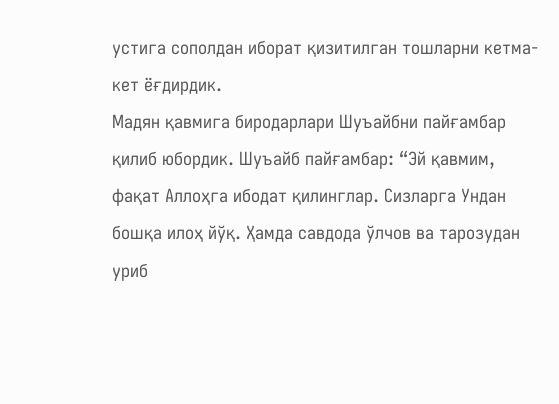устига сополдан иборат қизитилган тошларни кетма-кет ёғдирдик.
Мадян қавмига биродарлари Шуъайбни пайғамбар қилиб юбордик. Шуъайб пайғамбар: “Эй қавмим, фақат Аллоҳга ибодат қилинглар. Сизларга Ундан бошқа илоҳ йўқ. Ҳамда савдода ўлчов ва тарозудан уриб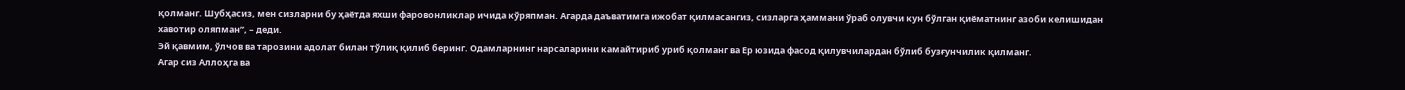қолманг. Шубҳасиз, мен сизларни бу ҳаётда яхши фаровонликлар ичида кўряпман. Агарда даъватимга ижобат қилмасангиз, сизларга ҳаммани ўраб олувчи кун бўлган қиёматнинг азоби келишидан хавотир оляпман”, – деди.
Эй қавмим, ўлчов ва тарозини адолат билан тўлиқ қилиб беринг. Одамларнинг нарсаларини камайтириб уриб қолманг ва Ер юзида фасод қилувчилардан бўлиб бузғунчилик қилманг.
Агар сиз Аллоҳга ва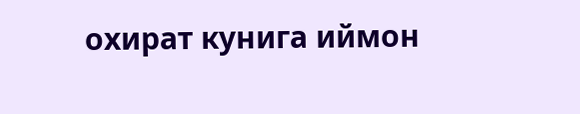охират кунига иймон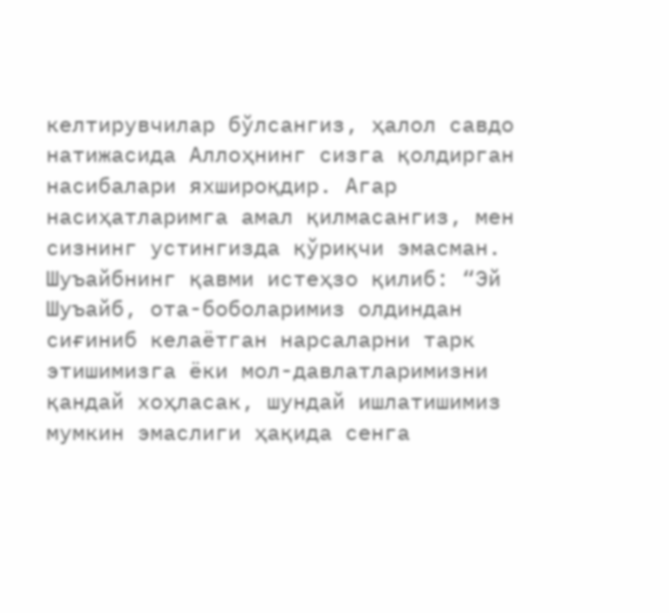келтирувчилар бўлсангиз, ҳалол савдо натижасида Аллоҳнинг сизга қолдирган насибалари яхшироқдир. Агар насиҳатларимга амал қилмасангиз, мен сизнинг устингизда қўриқчи эмасман.
Шуъайбнинг қавми истеҳзо қилиб: “Эй Шуъайб, ота-боболаримиз олдиндан сиғиниб келаётган нарсаларни тарк этишимизга ёки мол-давлатларимизни қандай хоҳласак, шундай ишлатишимиз мумкин эмаслиги ҳақида сенга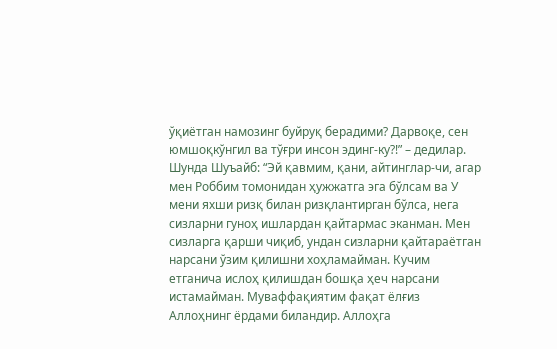ўқиётган намозинг буйруқ берадими? Дарвоқе, сен юмшоқкўнгил ва тўғри инсон эдинг-ку?!” – дедилар.
Шунда Шуъайб: “Эй қавмим, қани, айтинглар-чи, агар мен Роббим томонидан ҳужжатга эга бўлсам ва У мени яхши ризқ билан ризқлантирган бўлса, нега сизларни гуноҳ ишлардан қайтармас эканман. Мен сизларга қарши чиқиб, ундан сизларни қайтараётган нарсани ўзим қилишни хоҳламайман. Кучим етганича ислоҳ қилишдан бошқа ҳеч нарсани истамайман. Муваффақиятим фақат ёлғиз Аллоҳнинг ёрдами биландир. Аллоҳга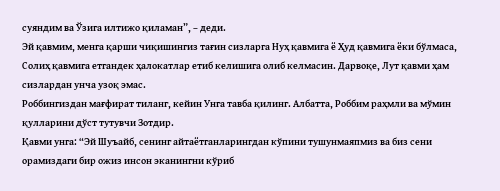суяндим ва Ўзига илтижо қиламан”, – деди.
Эй қавмим, менга қарши чиқишингиз тағин сизларга Нуҳ қавмига ё Ҳуд қавмига ёки бўлмаса, Солиҳ қавмига етгандек ҳалокатлар етиб келишига олиб келмасин. Дарвоқе, Лут қавми ҳам сизлардан унча узоқ эмас.
Роббингиздан мағфират тиланг, кейин Унга тавба қилинг. Албатта, Роббим раҳмли ва мўмин қулларини дўст тутувчи Зотдир.
Қавми унга: “Эй Шуъайб, сенинг айтаётганларингдан кўпини тушунмаяпмиз ва биз сени орамиздаги бир ожиз инсон эканингни кўриб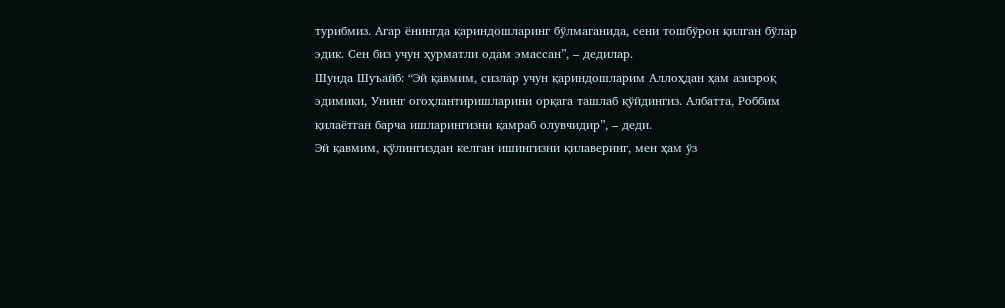турибмиз. Агар ёнингда қариндошларинг бўлмаганида, сени тошбўрон қилган бўлар эдик. Сен биз учун ҳурматли одам эмассан”, – дедилар.
Шунда Шуъайб: “Эй қавмим, сизлар учун қариндошларим Аллоҳдан ҳам азизроқ эдимики, Унинг огоҳлантиришларини орқага ташлаб қўйдингиз. Албатта, Роббим қилаётган барча ишларингизни қамраб олувчидир”, – деди.
Эй қавмим, қўлингиздан келган ишингизни қилаверинг, мен ҳам ўз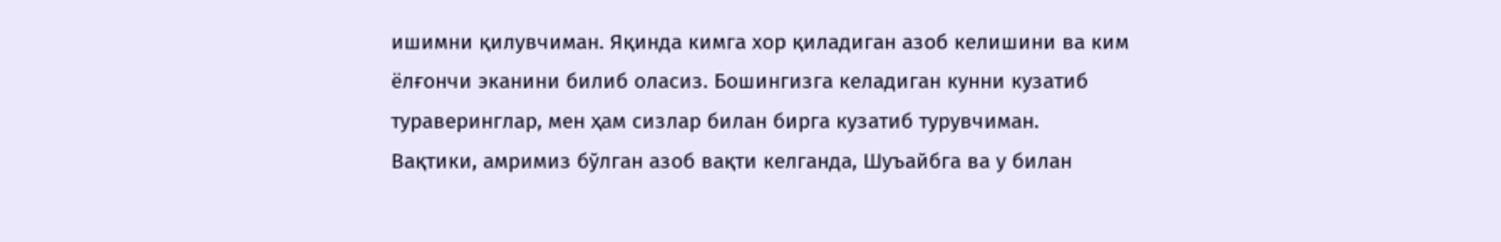ишимни қилувчиман. Яқинда кимга хор қиладиган азоб келишини ва ким ёлғончи эканини билиб оласиз. Бошингизга келадиган кунни кузатиб тураверинглар, мен ҳам сизлар билан бирга кузатиб турувчиман.
Вақтики, амримиз бўлган азоб вақти келганда, Шуъайбга ва у билан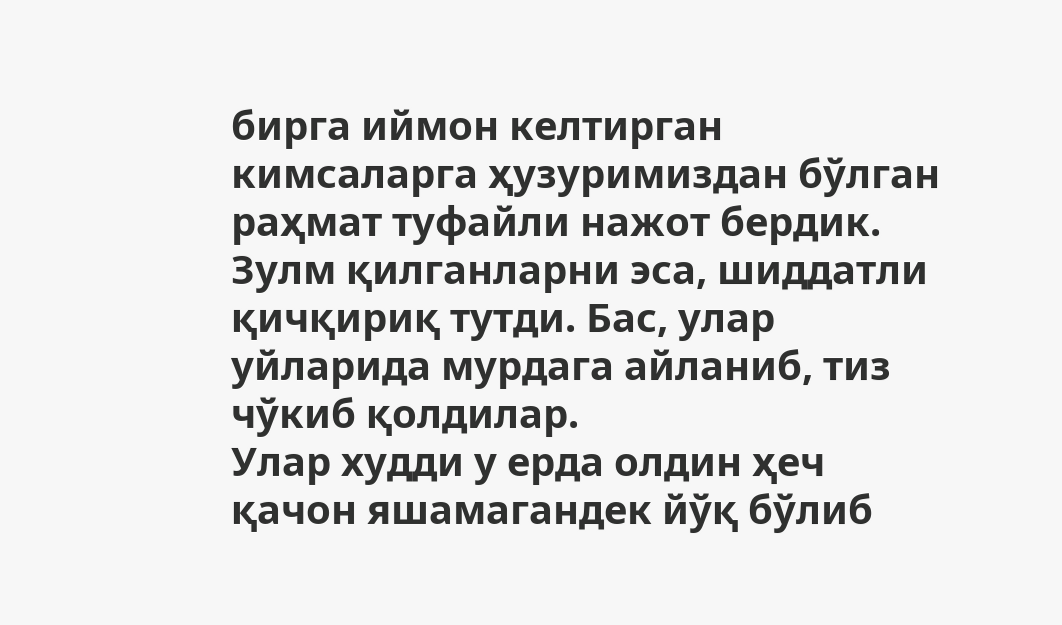бирга иймон келтирган кимсаларга ҳузуримиздан бўлган раҳмат туфайли нажот бердик. Зулм қилганларни эса, шиддатли қичқириқ тутди. Бас, улар уйларида мурдага айланиб, тиз чўкиб қолдилар.
Улар худди у ерда олдин ҳеч қачон яшамагандек йўқ бўлиб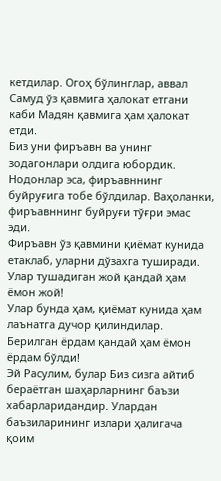кетдилар. Огоҳ бўлинглар, аввал Самуд ўз қавмига ҳалокат етгани каби Мадян қавмига ҳам ҳалокат етди.
Биз уни фиръавн ва унинг зодагонлари олдига юбордик. Нодонлар эса, фиръавннинг буйруғига тобе бўлдилар. Ваҳоланки, фиръавннинг буйруғи тўғри эмас эди.
Фиръавн ўз қавмини қиёмат кунида етаклаб, уларни дўзахга туширади. Улар тушадиган жой қандай ҳам ёмон жой!
Улар бунда ҳам, қиёмат кунида ҳам лаънатга дучор қилиндилар. Берилган ёрдам қандай ҳам ёмон ёрдам бўлди!
Эй Расулим, булар Биз сизга айтиб бераётган шаҳарларнинг баъзи хабарларидандир. Улардан баъзиларининг излари ҳалигача қоим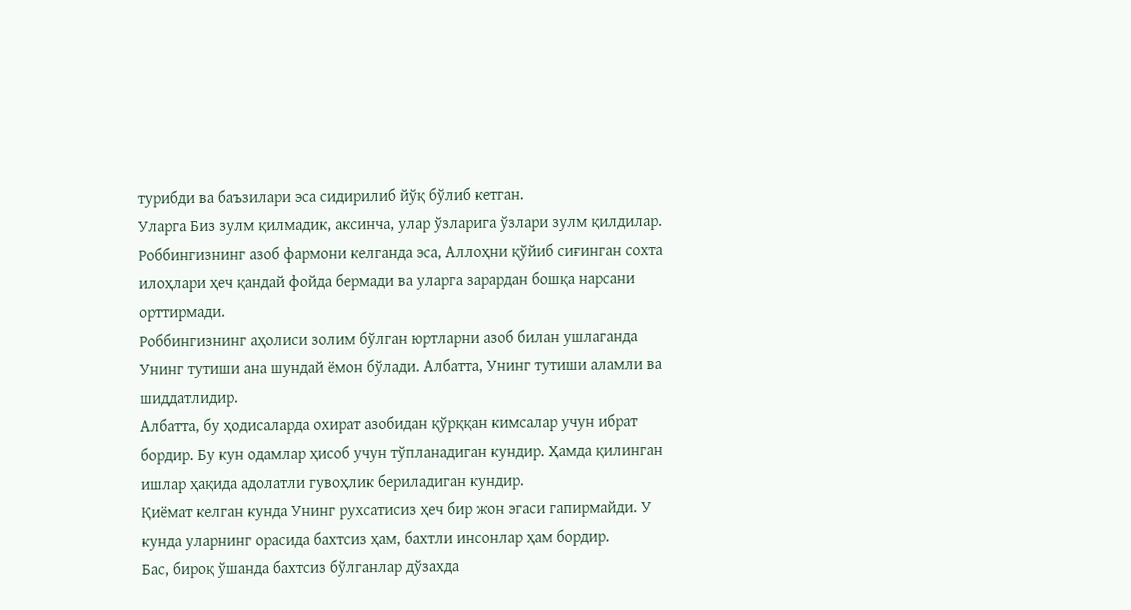турибди ва баъзилари эса сидирилиб йўқ бўлиб кетган.
Уларга Биз зулм қилмадик, аксинча, улар ўзларига ўзлари зулм қилдилар. Роббингизнинг азоб фармони келганда эса, Аллоҳни қўйиб сиғинган сохта илоҳлари ҳеч қандай фойда бермади ва уларга зарардан бошқа нарсани орттирмади.
Роббингизнинг аҳолиси золим бўлган юртларни азоб билан ушлаганда Унинг тутиши ана шундай ёмон бўлади. Албатта, Унинг тутиши аламли ва шиддатлидир.
Албатта, бу ҳодисаларда охират азобидан қўрққан кимсалар учун ибрат бордир. Бу кун одамлар ҳисоб учун тўпланадиган кундир. Ҳамда қилинган ишлар ҳақида адолатли гувоҳлик бериладиган кундир.
Қиёмат келган кунда Унинг рухсатисиз ҳеч бир жон эгаси гапирмайди. У кунда уларнинг орасида бахтсиз ҳам, бахтли инсонлар ҳам бордир.
Бас, бироқ ўшанда бахтсиз бўлганлар дўзахда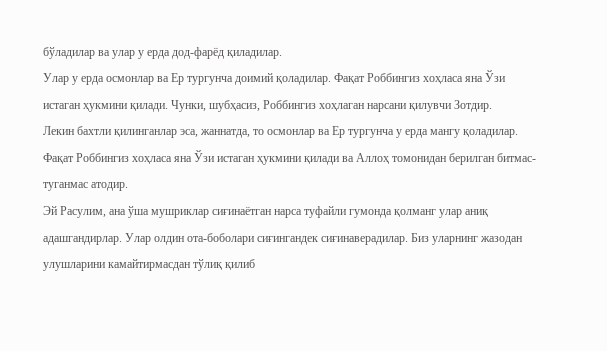бўладилар ва улар у ерда дод-фарёд қиладилар.
Улар у ерда осмонлар ва Ер тургунча доимий қоладилар. Фақат Роббингиз хоҳласа яна Ўзи истаган ҳукмини қилади. Чунки, шубҳасиз, Роббингиз хоҳлаган нарсани қилувчи Зотдир.
Лекин бахтли қилинганлар эса, жаннатда, то осмонлар ва Ер тургунча у ерда мангу қоладилар. Фақат Роббингиз хоҳласа яна Ўзи истаган ҳукмини қилади ва Аллоҳ томонидан берилган битмас-туганмас атодир.
Эй Расулим, ана ўша мушриклар сиғинаётган нарса туфайли гумонда қолманг улар аниқ адашгандирлар. Улар олдин ота-боболари сиғингандек сиғинаверадилар. Биз уларнинг жазодан улушларини камайтирмасдан тўлиқ қилиб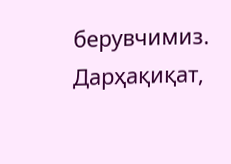берувчимиз.
Дарҳақиқат,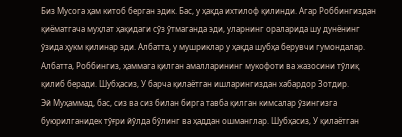Биз Мусога ҳам китоб берган эдик. Бас, у ҳақда ихтилоф қилинди. Агар Роббингиздан қиёматгача муҳлат ҳақидаги сўз ўтмаганда эди, уларнинг ораларида шу дунёнинг ўзида ҳукм қилинар эди. Албатта, у мушриклар у ҳақда шубҳа берувчи гумондалар.
Албатта, Роббингиз, ҳаммага қилган амалларининг мукофоти ва жазосини тўлиқ қилиб беради. Шубҳасиз, У барча қилаётган ишларингиздан хабардор Зотдир.
Эй Муҳаммад, бас, сиз ва сиз билан бирга тавба қилган кимсалар ўзингизга буюрилганидек тўғри йўлда бўлинг ва ҳаддан ошманглар. Шубҳасиз, У қилаётган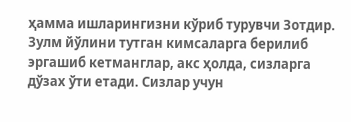ҳамма ишларингизни кўриб турувчи Зотдир.
Зулм йўлини тутган кимсаларга берилиб эргашиб кетманглар, акс ҳолда, сизларга дўзах ўти етади. Сизлар учун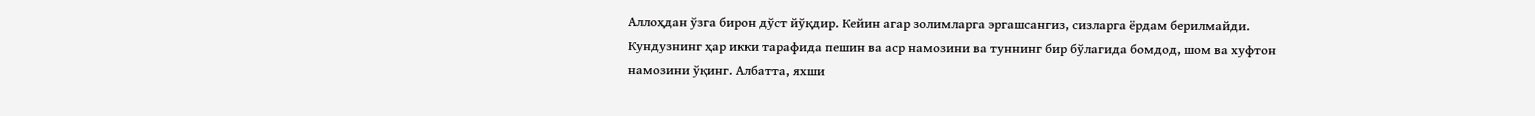Аллоҳдан ўзга бирон дўст йўқдир. Кейин агар золимларга эргашсангиз, сизларга ёрдам берилмайди.
Кундузнинг ҳар икки тарафида пешин ва аср намозини ва туннинг бир бўлагида бомдод, шом ва хуфтон намозини ўқинг. Албатта, яхши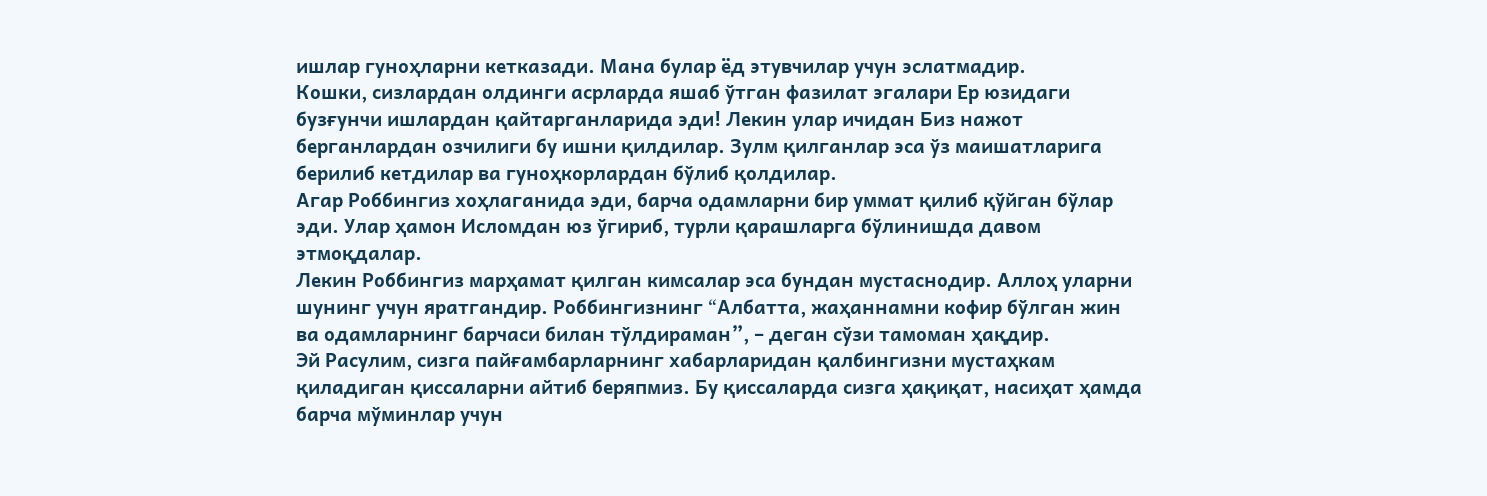ишлар гуноҳларни кетказади. Мана булар ёд этувчилар учун эслатмадир.
Кошки, сизлардан олдинги асрларда яшаб ўтган фазилат эгалари Ер юзидаги бузғунчи ишлардан қайтарганларида эди! Лекин улар ичидан Биз нажот берганлардан озчилиги бу ишни қилдилар. Зулм қилганлар эса ўз маишатларига берилиб кетдилар ва гуноҳкорлардан бўлиб қолдилар.
Агар Роббингиз хоҳлаганида эди, барча одамларни бир уммат қилиб қўйган бўлар эди. Улар ҳамон Исломдан юз ўгириб, турли қарашларга бўлинишда давом этмоқдалар.
Лекин Роббингиз марҳамат қилган кимсалар эса бундан мустаснодир. Аллоҳ уларни шунинг учун яратгандир. Роббингизнинг “Aлбатта, жаҳаннамни кофир бўлган жин ва одамларнинг барчаси билан тўлдираман”, – деган сўзи тамоман ҳақдир.
Эй Расулим, сизга пайғамбарларнинг хабарларидан қалбингизни мустаҳкам қиладиган қиссаларни айтиб беряпмиз. Бу қиссаларда сизга ҳақиқат, насиҳат ҳамда барча мўминлар учун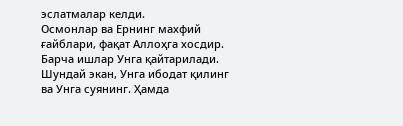эслатмалар келди.
Осмонлар ва Ернинг махфий ғайблари, фақат Аллоҳга хосдир. Барча ишлар Унга қайтарилади. Шундай экан, Унга ибодат қилинг ва Унга суянинг. Ҳамда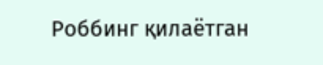Роббинг қилаётган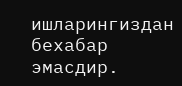ишларингиздан бехабар эмасдир.